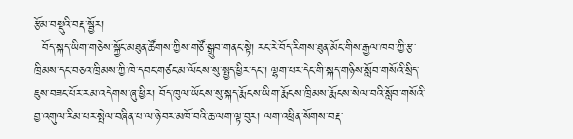རྩོམ་བསྡུའི་བརྡ་སྦྱོར།
  བོད་སྐད་ཡིག་གཅེས་སྐྱོང་མཐུན་ཚོགས་ཀྱིས་གཙོ་སྒྲུབ་གནང་སྟེ། རང་རེ་བོད་རིགས་ཐུན་མོང་གིས་རྒྱལ་ཁབ་ཀྱི་རྩ་ཁྲིམས་དང་བཅའ་ཁྲིམས་ཀྱི་ཁེ་དབང་གཙང་མ་ལོངས་སུ་སྤྱད་ཕྱིར་དང་། ལྷག་པར་དེང་གི་སྐད་གཉིས་སློབ་གསོའི་སྲིད་ཇུས་བཟང་པོར་རམ་འདེགས་ཞུ་ཕྱིར། བོད་ཁུལ་ཡོངས་སུ་སྐད་རྨོངས་ཡིག་རྨོངས་ཁྲིམས་རྨོངས་སེལ་བའི་སློབ་གསོའི་བྱ་འགུལ་རིམ་པར་སྤེལ་བཞིན་པ་ལ་ཉེ་བར་མཁོ་བའི་ཆ་ལག་ལྟ་བུར། ལག་འཕྲིན་སོགས་བརྡ་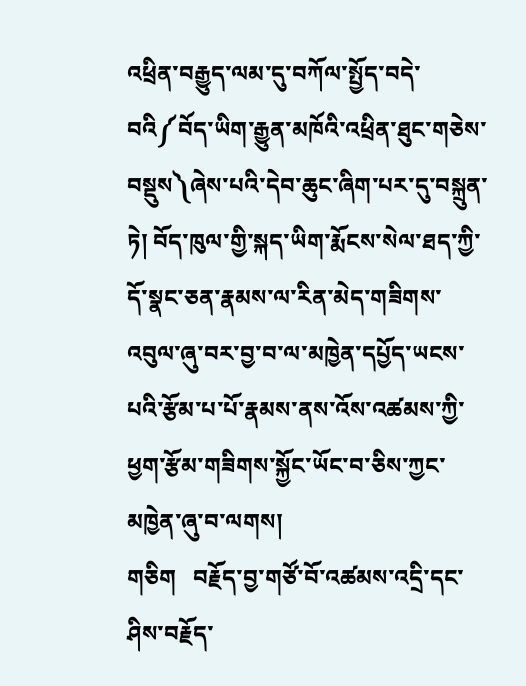འཕྲིན་བརྒྱུད་ལམ་དུ་བཀོལ་སྤྱོད་བདེ་བའི༼བོད་ཡིག་རྒྱུན་མཁོའི་འཕྲིན་ཐུང་གཅེས་བསྡུས༽ཞེས་པའི་དེབ་ཆུང་ཞིག་པར་དུ་བསྐྲུན་ཏེ། བོད་ཁུལ་གྱི་སྐད་ཡིག་རྨོངས་སེལ་ཐད་ཀྱི་དོ་སྣང་ཅན་རྣམས་ལ་རིན་མེད་གཟིགས་འབུལ་ཞུ་བར་བྱ་བ་ལ་མཁྱེན་དཔྱོད་ཡངས་པའི་རྩོམ་པ་པོ་རྣམས་ནས་འོས་འཚམས་ཀྱི་ཕྱག་རྩོམ་གཟིགས་སྐྱོང་ཡོང་བ་ཅིས་ཀྱང་མཁྱེན་ཞུ་བ་ལགས།
གཅིག   བརྗོད་བྱ་གཙོ་བོ་འཚམས་འདྲི་དང་ཤིས་བརྗོད་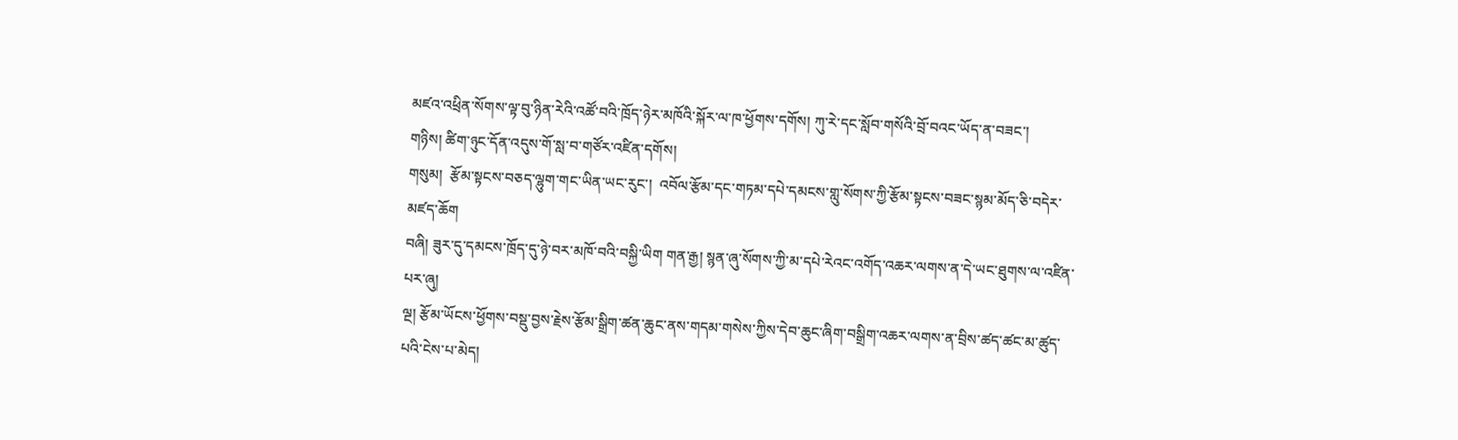མཛའ་འཕྲིན་སོགས་ལྟ་བུ་ཉིན་རེའི་འཚོ་བའི་ཁྲོད་ཉེར་མཁོའི་སྐོར་ལ་ཁ་ཕྱོགས་དགོས། ཀུ་རེ་དང་སློབ་གསོའི་བྲོ་བའང་ཡོད་ན་བཟང་།
གཉིས། ཚིག་ཉུང་དོན་འདུས་གོ་སླ་བ་གཙོར་འཛིན་དགོས།
གསུམ།  རྩོམ་སྟངས་བཅད་ལྷུག་གང་ཡིན་ཡང་རུང་།  འབོལ་རྩོམ་དང་གཏམ་དཔེ་དམངས་གླུ་སོགས་ཀྱི་རྩོམ་སྟངས་བཟང་སྙམ་མོད་ཅི་བདེར་མཛད་ཆོག
བཞི། ཟུར་དུ་དམངས་ཁྲོད་དུ་ཉེ་བར་མཁོ་བའི་བསྐྱི་ཡིག གན་རྒྱ། སྙན་ཞུ་སོགས་ཀྱི་མ་དཔེ་རེའང་འགོད་འཆར་ལགས་ན་དེ་ཡང་ཐུགས་ལ་འཛིན་པར་ཞུ།
ལྔ། རྩོམ་ཡོངས་ཕྱོགས་བསྡུ་བྱས་རྗེས་རྩོམ་སྒྲིག་ཚན་ཆུང་ནས་གདམ་གསེས་ཀྱིས་དེབ་ཆུང་ཞིག་བསྒྲིག་འཆར་ལགས་ན་བྲིས་ཚད་ཚང་མ་ཚུད་པའི་ངེས་པ་མེད།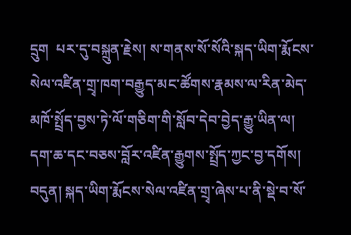དྲུག  པར་དུ་བསྐྲུན་རྗེས། ས་གནས་སོ་སོའི་སྐད་ཡིག་རྨོངས་སེལ་འཛིན་གྲྭ་ཁག་བརྒྱུད་མང་ཚོགས་རྣམས་ལ་རིན་མེད་མཁོ་སྤྲོད་བྱས་ཏེ་ལོ་གཅིག་གི་སློབ་དེབ་བྱེད་རྒྱུ་ཡིན་ལ། དག་ཆ་དང་བཅས་བློར་འཛིན་རྒྱུགས་སྤྲོད་ཀྱང་བྱ་དགོས།
བདུན། སྐད་ཡིག་རྨོངས་སེལ་འཛིན་གྲྭ་ཞེས་པ་ནི་སྡེ་བ་སོ་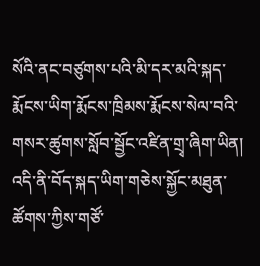སོའི་ནང་བཙུགས་པའི་མི་དར་མའི་སྐད་རྨོངས་ཡིག་རྨོངས་ཁྲིམས་རྨོངས་སེལ་བའི་གསར་ཚུགས་སློབ་སྦྱོང་འཛིན་གྲྭ་ཞིག་ཡིན། འདི་ནི་བོད་སྐད་ཡིག་གཅེས་སྐྱོང་མཐུན་ཚོགས་ཀྱིས་གཙོ་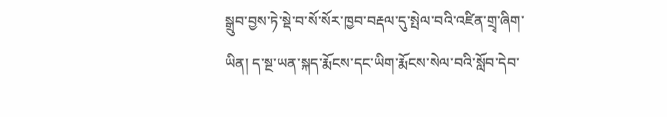སྒྲུབ་བྱས་ཏེ་སྡེ་བ་སོ་སོར་ཁྱབ་བརྡལ་དུ་སྤེལ་བའི་འཛིན་གྲྭ་ཞིག་ཡིན། ད་སྔ་ཡན་སྐད་རྨོངས་དང་ཡིག་རྨོངས་སེལ་བའི་སློབ་དེབ་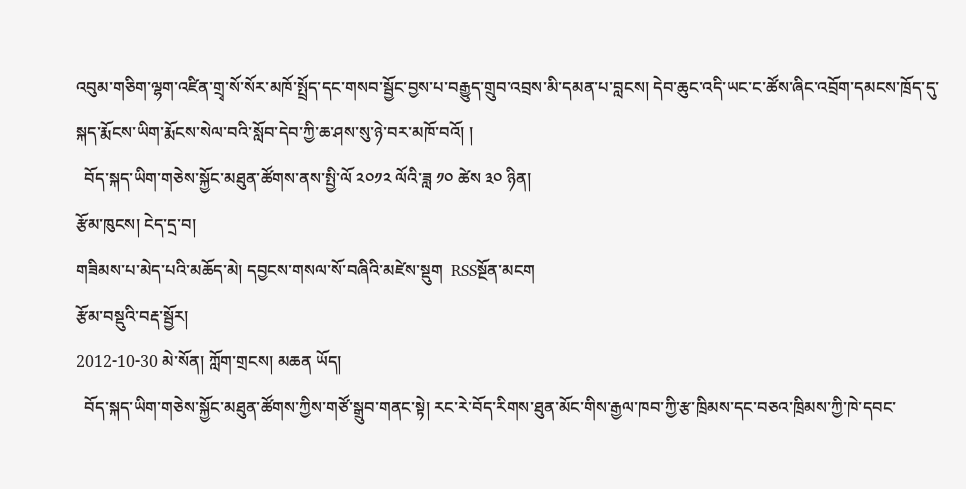འབུམ་གཅིག་ལྷག་འཛིན་གྲྭ་སོ་སོར་མཁོ་སྤྲོད་དང་གསབ་སྦྱོང་བྱས་པ་བརྒྱུད་གྲུབ་འབྲས་མི་དམན་པ་བླངས། དེབ་ཆུང་འདི་ཡང་ང་ཚོས་ཞིང་འབྲོག་དམངས་ཁྲོད་དུ་སྐད་རྨོངས་ཡིག་རྨོངས་སེལ་བའི་སློབ་དེབ་ཀྱི་ཆ་ཤས་སུ་ཉེ་བར་མཁོ་བའོ། །
  བོད་སྐད་ཡིག་གཅེས་སྐྱོང་མཐུན་ཚོགས་ནས་སྤྱི་ལོ ༢༠༡༢ ལོའི་ཟླ ༡༠ ཚེས ༣༠ ཉིན།
རྩོམ་ཁུངས། ངེད་དྲ་བ།
གཟིམས་པ་མེད་པའི་མཆོད་མེ། དབྱངས་གསལ་སོ་བཞིའི་མཛེས་སྡུག  RSSསྔོན་མངག
རྩོམ་བསྡུའི་བརྡ་སྦྱོར།
2012-10-30 མེ་སོན། ཀློག་གྲངས། མཆན ཡོད།
  བོད་སྐད་ཡིག་གཅེས་སྐྱོང་མཐུན་ཚོགས་ཀྱིས་གཙོ་སྒྲུབ་གནང་སྟེ། རང་རེ་བོད་རིགས་ཐུན་མོང་གིས་རྒྱལ་ཁབ་ཀྱི་རྩ་ཁྲིམས་དང་བཅའ་ཁྲིམས་ཀྱི་ཁེ་དབང་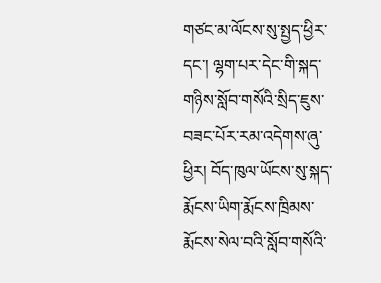གཙང་མ་ལོངས་སུ་སྤྱད་ཕྱིར་དང་། ལྷག་པར་དེང་གི་སྐད་གཉིས་སློབ་གསོའི་སྲིད་ཇུས་བཟང་པོར་རམ་འདེགས་ཞུ་ཕྱིར། བོད་ཁུལ་ཡོངས་སུ་སྐད་རྨོངས་ཡིག་རྨོངས་ཁྲིམས་རྨོངས་སེལ་བའི་སློབ་གསོའི་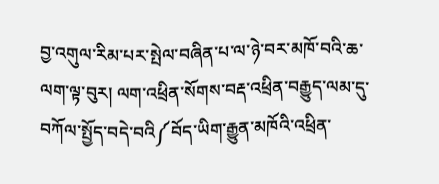བྱ་འགུལ་རིམ་པར་སྤེལ་བཞིན་པ་ལ་ཉེ་བར་མཁོ་བའི་ཆ་ལག་ལྟ་བུར། ལག་འཕྲིན་སོགས་བརྡ་འཕྲིན་བརྒྱུད་ལམ་དུ་བཀོལ་སྤྱོད་བདེ་བའི༼བོད་ཡིག་རྒྱུན་མཁོའི་འཕྲིན་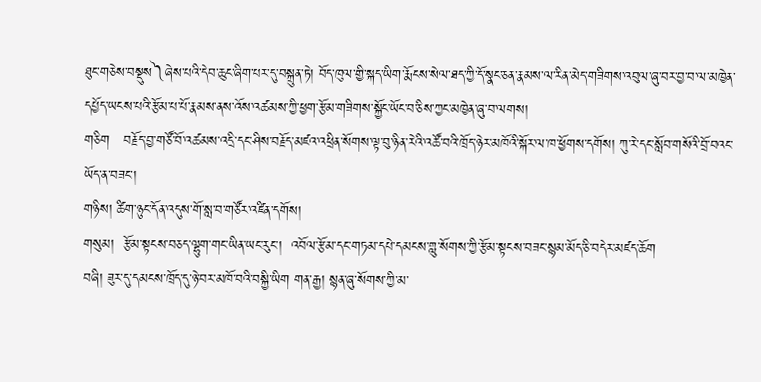ཐུང་གཅེས་བསྡུས༽ཞེས་པའི་དེབ་ཆུང་ཞིག་པར་དུ་བསྐྲུན་ཏེ། བོད་ཁུལ་གྱི་སྐད་ཡིག་རྨོངས་སེལ་ཐད་ཀྱི་དོ་སྣང་ཅན་རྣམས་ལ་རིན་མེད་གཟིགས་འབུལ་ཞུ་བར་བྱ་བ་ལ་མཁྱེན་དཔྱོད་ཡངས་པའི་རྩོམ་པ་པོ་རྣམས་ནས་འོས་འཚམས་ཀྱི་ཕྱག་རྩོམ་གཟིགས་སྐྱོང་ཡོང་བ་ཅིས་ཀྱང་མཁྱེན་ཞུ་བ་ལགས།
གཅིག   བརྗོད་བྱ་གཙོ་བོ་འཚམས་འདྲི་དང་ཤིས་བརྗོད་མཛའ་འཕྲིན་སོགས་ལྟ་བུ་ཉིན་རེའི་འཚོ་བའི་ཁྲོད་ཉེར་མཁོའི་སྐོར་ལ་ཁ་ཕྱོགས་དགོས། ཀུ་རེ་དང་སློབ་གསོའི་བྲོ་བའང་ཡོད་ན་བཟང་།
གཉིས། ཚིག་ཉུང་དོན་འདུས་གོ་སླ་བ་གཙོར་འཛིན་དགོས།
གསུམ།  རྩོམ་སྟངས་བཅད་ལྷུག་གང་ཡིན་ཡང་རུང་།  འབོལ་རྩོམ་དང་གཏམ་དཔེ་དམངས་གླུ་སོགས་ཀྱི་རྩོམ་སྟངས་བཟང་སྙམ་མོད་ཅི་བདེར་མཛད་ཆོག
བཞི། ཟུར་དུ་དམངས་ཁྲོད་དུ་ཉེ་བར་མཁོ་བའི་བསྐྱི་ཡིག གན་རྒྱ། སྙན་ཞུ་སོགས་ཀྱི་མ་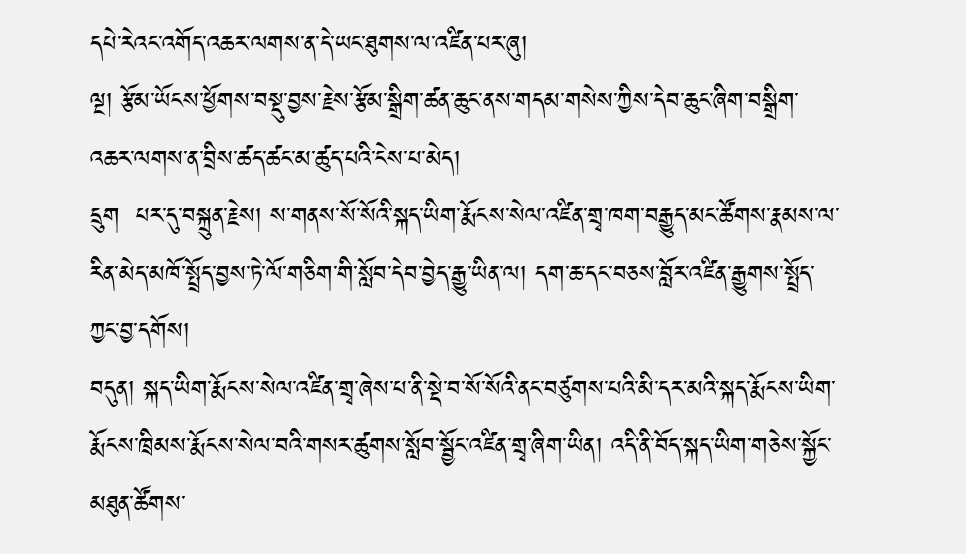དཔེ་རེའང་འགོད་འཆར་ལགས་ན་དེ་ཡང་ཐུགས་ལ་འཛིན་པར་ཞུ།
ལྔ། རྩོམ་ཡོངས་ཕྱོགས་བསྡུ་བྱས་རྗེས་རྩོམ་སྒྲིག་ཚན་ཆུང་ནས་གདམ་གསེས་ཀྱིས་དེབ་ཆུང་ཞིག་བསྒྲིག་འཆར་ལགས་ན་བྲིས་ཚད་ཚང་མ་ཚུད་པའི་ངེས་པ་མེད།
དྲུག  པར་དུ་བསྐྲུན་རྗེས། ས་གནས་སོ་སོའི་སྐད་ཡིག་རྨོངས་སེལ་འཛིན་གྲྭ་ཁག་བརྒྱུད་མང་ཚོགས་རྣམས་ལ་རིན་མེད་མཁོ་སྤྲོད་བྱས་ཏེ་ལོ་གཅིག་གི་སློབ་དེབ་བྱེད་རྒྱུ་ཡིན་ལ། དག་ཆ་དང་བཅས་བློར་འཛིན་རྒྱུགས་སྤྲོད་ཀྱང་བྱ་དགོས།
བདུན། སྐད་ཡིག་རྨོངས་སེལ་འཛིན་གྲྭ་ཞེས་པ་ནི་སྡེ་བ་སོ་སོའི་ནང་བཙུགས་པའི་མི་དར་མའི་སྐད་རྨོངས་ཡིག་རྨོངས་ཁྲིམས་རྨོངས་སེལ་བའི་གསར་ཚུགས་སློབ་སྦྱོང་འཛིན་གྲྭ་ཞིག་ཡིན། འདི་ནི་བོད་སྐད་ཡིག་གཅེས་སྐྱོང་མཐུན་ཚོགས་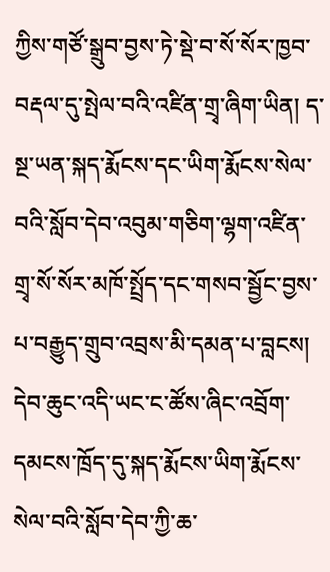ཀྱིས་གཙོ་སྒྲུབ་བྱས་ཏེ་སྡེ་བ་སོ་སོར་ཁྱབ་བརྡལ་དུ་སྤེལ་བའི་འཛིན་གྲྭ་ཞིག་ཡིན། ད་སྔ་ཡན་སྐད་རྨོངས་དང་ཡིག་རྨོངས་སེལ་བའི་སློབ་དེབ་འབུམ་གཅིག་ལྷག་འཛིན་གྲྭ་སོ་སོར་མཁོ་སྤྲོད་དང་གསབ་སྦྱོང་བྱས་པ་བརྒྱུད་གྲུབ་འབྲས་མི་དམན་པ་བླངས། དེབ་ཆུང་འདི་ཡང་ང་ཚོས་ཞིང་འབྲོག་དམངས་ཁྲོད་དུ་སྐད་རྨོངས་ཡིག་རྨོངས་སེལ་བའི་སློབ་དེབ་ཀྱི་ཆ་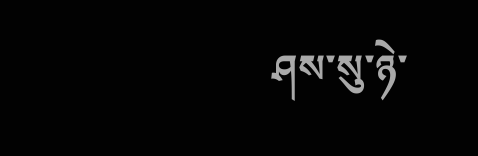ཤས་སུ་ཉེ་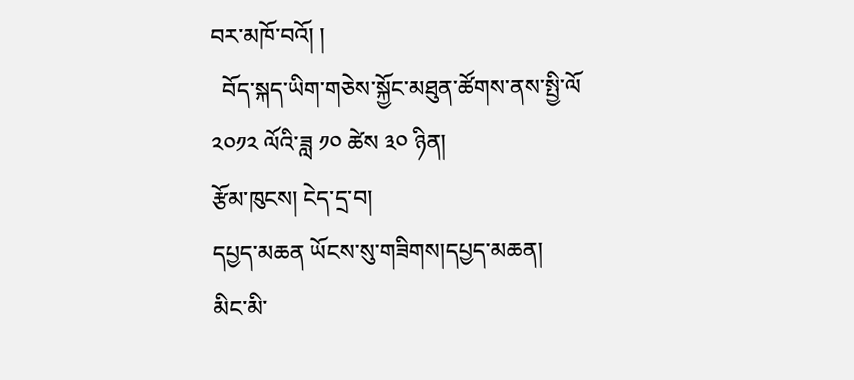བར་མཁོ་བའོ། །
  བོད་སྐད་ཡིག་གཅེས་སྐྱོང་མཐུན་ཚོགས་ནས་སྤྱི་ལོ ༢༠༡༢ ལོའི་ཟླ ༡༠ ཚེས ༣༠ ཉིན།
རྩོམ་ཁུངས། ངེད་དྲ་བ།
དཔྱད་མཆན ཡོངས་སུ་གཟིགས།དཔྱད་མཆན།
མིང་མི་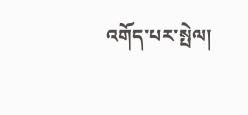འགོད་པར་སྤེལ།